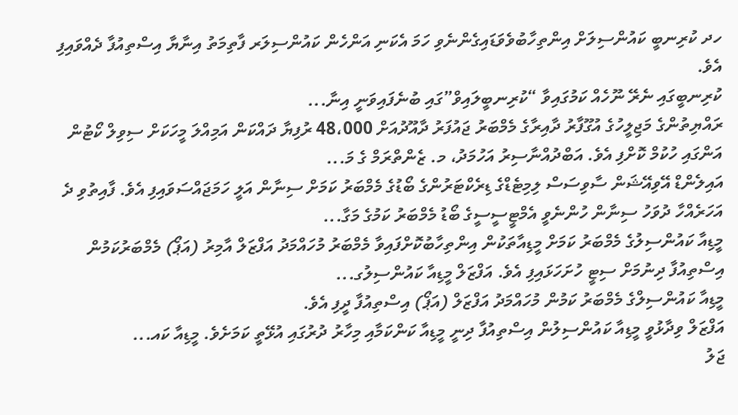ހދ ކުރިނބީ ކައުންސިލަށް އިންތިހާބުވެވަޑައިގެންނެވި ހަމަ އެކަނި އަންހެން ކައުންސިލަރ ފާތިމަތު އިނާޔާ އިސްތިއުފާ ދެއްވައިފި އެވެ.
ކުރިނބީގައި ނެރޭ ނޫހެއް ކަމުގައިވާ “ކުރިނބީލައިވް”ގައި ބުނެފައިވަނީ އިނާ...
ރައްޔިތުންގެ މަޖިލީހުގެ އުގޫފާރު ދާއިރާގެ މެމްބަރު ޖައުފަރު ދާއޫދުއަށް 48،000 ރުފިޔާ ދައްކަން އަމިއްލަ މީހަކަށް ސިވިލް ކޯޓުން އަންގައި ހުކުމް ކޮށްފި އެވެ. އަބްދުއްނާސިރު އަހުމަދު، މ. ޒެންތްރަމް ގެ މަ...
އައިލެންޑް އޭވިއޭޝަން ސާވިސަސް ލިމިޓެޑްގެ ޑިރެކްޓަރުންގެ ބޯޑުގެ މެމްބަރު ކަމަށް ސިނާން އަލީ ހަމަޖައްސަވައިފި އެވެ. ފާއިތުވި ދެ އަހަރެއްހާ ދުވަހު ސިނާން ހުންނެވީ އެމްޓީސީސީގެ ބޯޑު މެމްބަރު ކަމުގެ މަގާ...
މީޑިއާ ކައުންސިލުގެ މެމްބަރު ކަމަށް މީޑިއާތަކުން އިންތިހާބުކޮށްފައިވާ މެމްބަރު މުހައްމަދު އަފްޒަލް އާމިރު (އަޕޯ) މެމްބަރުކަމުން އިސްތިއުފާ ދިނުމަށް ސިޓީ ހުށަހަޅައިފި އެވެ. އަފްޒަލް މީޑިއާ ކައުންސިލުގ...
މީޑިއާ ކައުންސިލްގެ މެމްބަރު ކަމުން މުހައްމަދު އަފްޒަލް (އަޕޯ) އިސްތިއުފާ ދީފި އެވެ.
އަފްޒަލް ވިދާޅުވީ މީޑިއާ ކައުންސިލުން އިސްތިއުފާ ދިނީ މީޑިއާ ކަންކަމާއި މިހާރު ދުރުގައި އުޅޭތީ ކަމަށެވެ. މީޑިއާ ކައ...
ޖަލު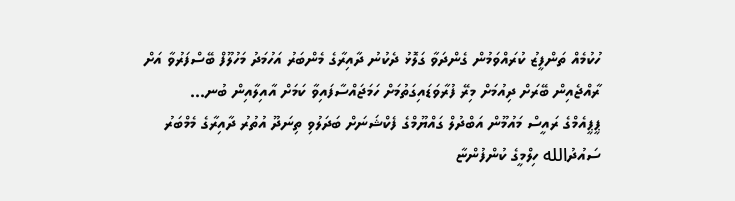ހުކުމެއް ތަންފީޒު ކުރައްވަމުން ގެންދަވާ ގަލޮޅު ދެކުނު ދާއިރާގެ މެންބަރު އަހުމަދު މަހުލޫފް ބޭސްފަރުވާ އަށް ރާއްޖެއިން ބޭރަށް ދިއުމަށް މިރޭ ފުރާވަޑައިގަތުމަށް ހަމަޖައްސާފައިވާ ކަމަށް އާއިލާއިން ބުނ...
ޕީޕީއެމްގެ ރައީސް މައުމޫން އަބްދުލް ގައްޔޫމްގެ ފެކްޝަނަށް ބަދަލުވި ތިނަދޫ އުތުރު ދާއިރާގެ މެމްބަރު ސައުދުالله ހިލްމީގެ ކުންފުންޏާ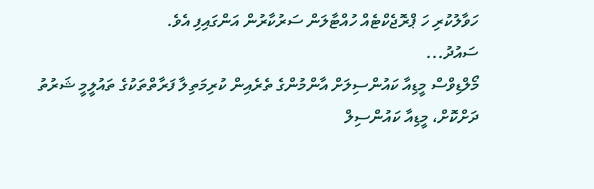ހަވާލުކުރި ހަ ޕްރޮޖެކްޓެއް ހުއްޓާލަން ސަރުކާރުން އަންގައިފި އެވެ.
ސައުދު...
މޯލްޑިވްސް މީޑިއާ ކައުންސިލަށް އާންމުންގެ ތެރެއިން ކުރިމަތިލާ ފަރާތްތަކުގެ ތައުލީމީ ޝަރުތު ދަށްކޮށް، މީޑިއާ ކައުންސިލް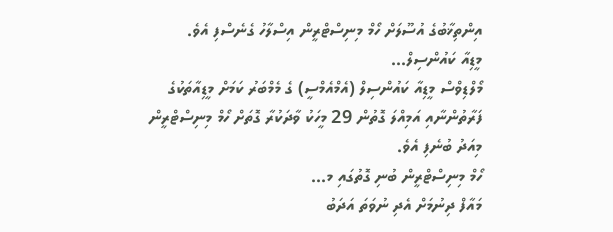އިންތިޚާބުގެ އުސޫލަށް ހޯމް މިނިސްޓްރީން އިސްލާހު ގެނެސްފި އެވެ.
މީޑިއާ ކައުންސިލް...
މޯލްޑިވްސް މީޑިއާ ކައުންސިލް (އެމްއެމްސީ) ގެ މެމްބަރު ކަމަށް މީޑިއާތަކުގެ ފަރާތުންނާއި އަމިއްލަ ގޮތުން 29 މީހަކު ވާދަކުރާ ގޮތަށް ހޯމް މިނިސްޓްރީން މިއަދު ބުނެފި އެވެ.
ހޯމް މިނިސްޓްރީން ބުނި ގޮތުގައި މ...
މައާފް ދިނުމަށް އެދި ނުވަތަ އަދަބު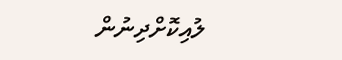ލުއިކޮށްދިނުން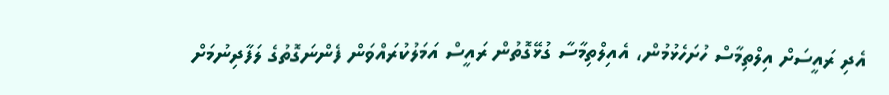އެދި ރައީސަށް އިލްތިމާސް ހުށަހެޅުމުން، އެއިލްތިމާސާ ގުޅޭގޮތުން ރައީސް އަމަލުކުރައްވަން ފެންނަގޮތުގެ ލަފާދިނުމަށް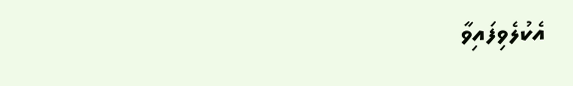އެކުލެވިފައިވާ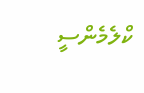ކްލެމެންސީ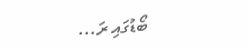ބޯޑުގައި ރަ...